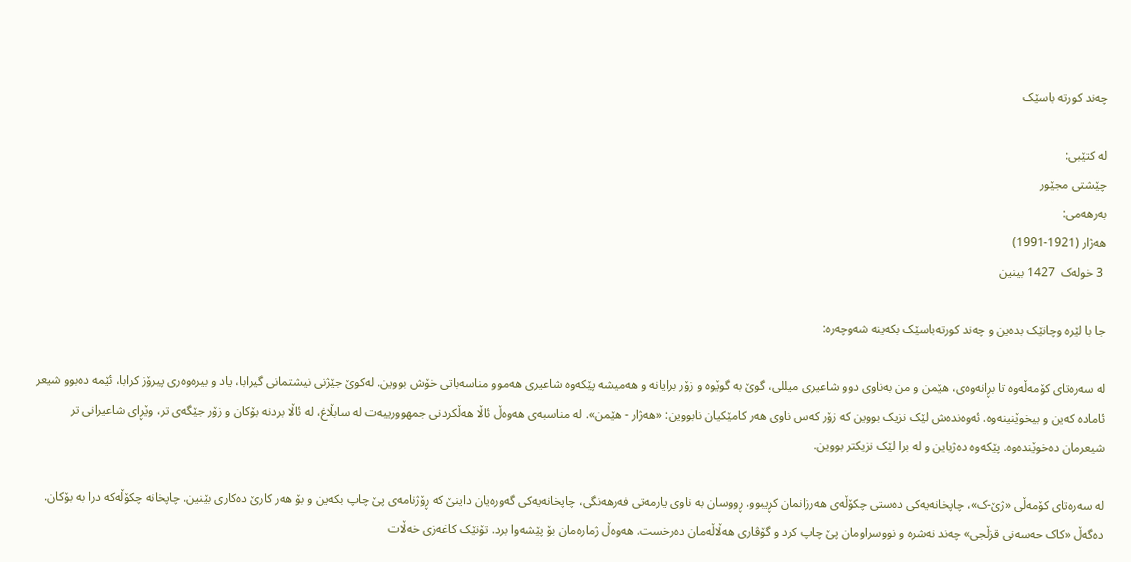چەند کورتە باسێک

لە کتێبی:
چێشتی مجێور
بەرهەمی:
هەژار (1921-1991)
 3 خولەک  1427 بینین

جا با لێرە وچانێک بدەین و چەند کورتەباسێک بکەینە شەوچەرە:

لە سەرەتای کۆمەڵەوە تا بڕانەوەی، هێمن و من بەناوی دوو شاعیری میللی، گوێ بە گوێوە و زۆر برایانە و هەمیشە پێکەوە شاعیری هەموو مناسەباتی خۆش بووین. لەکوێ جێژنی نیشتمانی گیرابا، یاد و بیرەوەری پیرۆز کرابا، ئێمە دەبوو شیعر ئامادە کەین و بیخوێنینەوە. ئەوەندەش لێک نزیک بووین کە زۆر کەس ناوی هەر کامێکیان نابووین: «هەژار - هێمن». لە مناسبەی هەوەڵ ئاڵا هەڵکردنی جمهوورییەت لە سابڵاغ، لە ئاڵا بردنە بۆکان و زۆر جێگەی تر، وێڕای شاعیرانی تر شیعرمان دەخوێندەوە. پێکەوە دەژیاین و لە برا لێک نزیکتر بووین.

لە سەرەتای کۆمەڵی «ژێ-ک»، چاپخانەیەکی دەستی چکۆڵەی هەرزانمان کڕیبوو. ڕووسان بە ناوی یارمەتی فەرهەنگی، چاپخانەیەکی گەورەیان داینێ کە ڕۆژنامەی پێ چاپ بکەین و بۆ هەر کارێ دەکاری بێنین. چاپخانە چکۆڵەکە درا بە بۆکان. دەگەڵ «کاک حەسەنی قزڵجی» چەند نەشرە و نووسراومان پێ چاپ کرد و گۆڤاری هەڵاڵەمان دەرخست. هەوەڵ ژمارەمان بۆ پێشەوا برد. تۆنێک کاغەزی خەڵات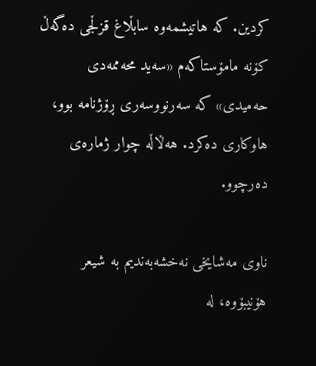کردین. کە هاتیشمەوە سابڵاغ قزڵجی دەگەڵ کۆنە مامۆستاکەم «سەید محەممەدی حەمیدی» کە سەرنووسەری ڕۆژنامە بوو، هاوکاری دەکرد. هەڵاڵە چوار ژمارەی دەرچوو.

ناوی مەشایخی نەخشەبەندیم بە شیعر هۆنیبۆوە، لە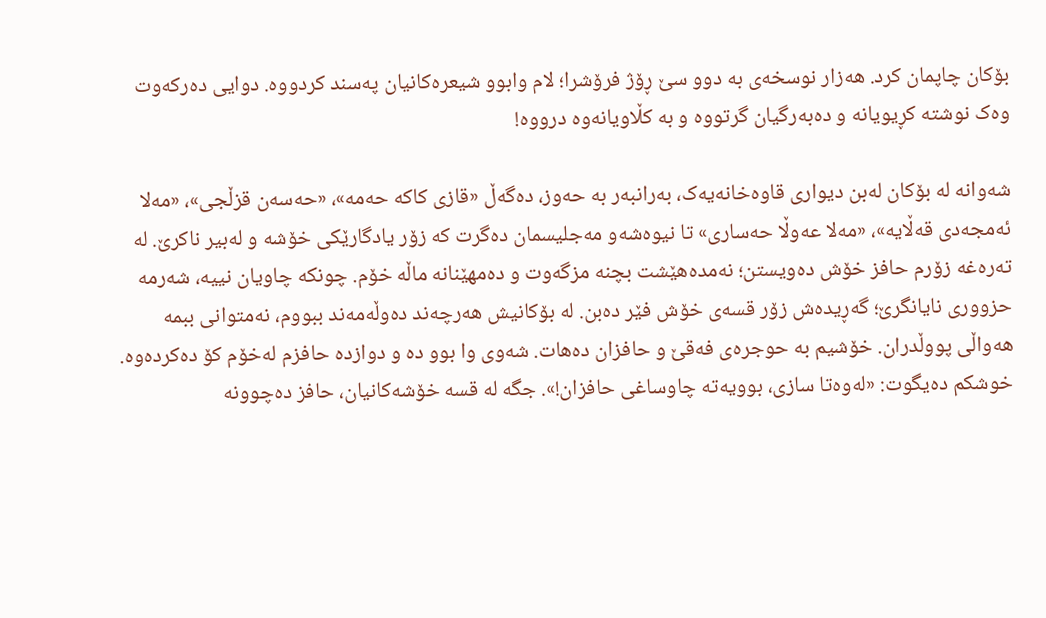بۆکان چاپمان کرد. هەزار نوسخەی بە دوو سێ ڕۆژ فرۆشرا؛ لام وابوو شیعرەکانیان پەسند کردووە. دوایی دەرکەوت وەک نوشتە کڕیویانە و دەبەرگیان گرتووە و بە کڵاویانەوە درووە!

شەوانە لە بۆکان لەبن دیواری قاوەخانەیەک، بەرانبەر بە حەوز، دەگەڵ «قازی کاکە حەمە»، «حەسەن قزڵجی»، «مەلا ئەمجەدی قەڵایە»، «مەلا عەوڵا حەساری» تا نیوەشەو مەجلیسمان دەگرت کە زۆر یادگارێکی خۆشە و لەبیر ناکرێ. لە تەرەغە زۆرم حافز خۆش دەویستن؛ نەمدەهێشت بچنە مزگەوت و دەمهێنانە ماڵە خۆم. چونکە چاویان نییە، شەرمە حزووری نایانگرێ؛ گەڕیدەش زۆر قسەی خۆش فێر دەبن. لە بۆکانیش هەرچەند دەوڵەمەند ببووم، نەمتوانی ببمە هەواڵی پووڵدران. خۆشیم بە حوجرەی فەقێ و حافزان دەهات. شەوی وا بوو دە و دوازدە حافزم لەخۆم کۆ دەکردەوە. خوشکم دەیگوت: «لەوەتا سازی، بوویەتە چاوساغی حافزان!». جگە لە قسە خۆشەکانیان، حافز دەچوونە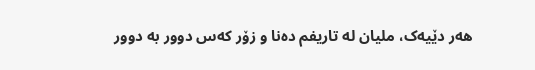هەر دێیەک، ملیان لە تاریفم دەنا و زۆر کەس دوور بە دوور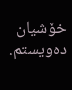خۆشیان دەویستم.